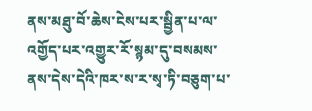ནས་མཐུ་བོ་ཆེས་ངེས་པར་སྦྱིན་པ་ལ་འགྱོད་པར་འགྱུར་རོ་སྙམ་དུ་བསམས་ནས་དེས་དེའི་ཁར་ས་ར་སྭ་ཏི་བཅུག་པ་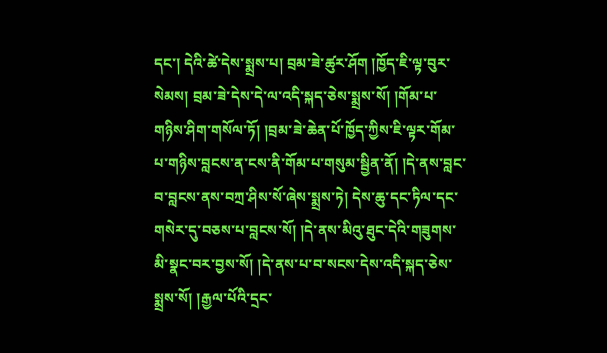དང་། དེའི་ཚེ་དེས་སྨྲས་པ། བྲམ་ཟེ་ཚུར་ཤོག །ཁྱོད་ཇི་ལྟ་བུར་སེམས། བྲམ་ཟེ་དེས་དེ་ལ་འདི་སྐད་ཅེས་སྨྲས་སོ། །གོམ་པ་གཉིས་ཤིག་གསོལ་ཏོ། །བྲམ་ཟེ་ཆེན་པོ་ཁྱོད་ཀྱིས་ཇི་ལྟར་གོམ་པ་གཉིས་བླངས་ན་ངས་ནི་གོམ་པ་གསུམ་སྦྱིན་ནོ། །དེ་ནས་བླང་བ་བླངས་ནས་བཀྲ་ཤིས་སོ་ཞེས་སྨྲས་ཏེ། དེས་ཆུ་དང་ཏིལ་དང་གསེར་དུ་བཅས་པ་བླངས་སོ། །དེ་ནས་མིའུ་ཐུང་དེའི་གཟུགས་མི་སྣང་བར་བྱས་སོ། །དེ་ནས་པ་བ་སངས་དེས་འདི་སྐད་ཅེས་སྨྲས་སོ། །རྒྱལ་པོའི་དྲང་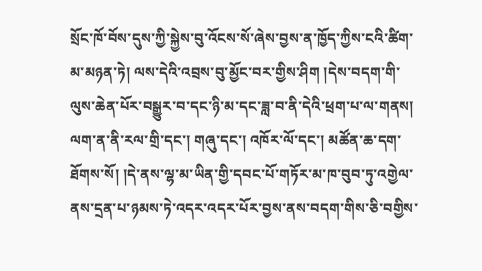སྲོང་ཁོ་བོས་དུས་ཀྱི་སྐྱེས་བུ་འོངས་སོ་ཞེས་བྱས་ན་ཁྱོད་ཀྱིས་ངའི་ཚིག་མ་མཉན་ཏེ། ལས་དེའི་འབྲས་བུ་མྱོང་བར་གྱིས་ཤིག །དེས་བདག་གི་ལུས་ཆེན་པོར་བསྒྱུར་བ་དང་ཉི་མ་དང་ཟླ་བ་ནི་དེའི་ཕྲག་པ་ལ་གནས། ལག་ན་ནི་རལ་གྲི་དང་། གཞུ་དང་། འཁོར་ལོ་དང་། མཚོན་ཆ་དག་ཐོགས་སོ། །དེ་ནས་ལྷ་མ་ཡིན་གྱི་དབང་པོ་གཏོར་མ་ཁ་བུབ་ཏུ་འགྱེལ་ནས་དྲན་པ་ཉམས་ཏེ་འདར་འདར་པོར་བྱས་ནས་བདག་གིས་ཅི་བགྱིས་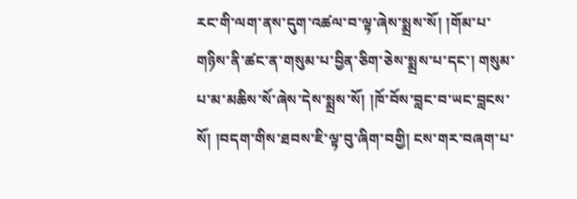རང་གི་ལག་ནས་དུག་འཚལ་བ་ལྟ་ཞེས་སྨྲས་སོ། །གོམ་པ་གཉིས་ནི་ཚང་ན་གསུམ་པ་བྱིན་ཅིག་ཅེས་སྨྲས་པ་དང་། གསུམ་པ་མ་མཆིས་སོ་ཞེས་དེས་སྨྲས་སོ། །ཁོ་བོས་བླང་བ་ཡང་བླངས་སོ། །བདག་གིས་ཐབས་ཇི་ལྟ་བུ་ཞིག་བགྱི། ངས་གར་བཞག་པ་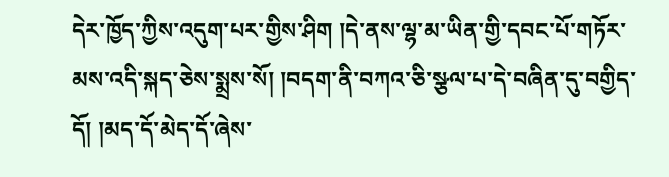དེར་ཁྱོད་ཀྱིས་འདུག་པར་གྱིས་ཤིག །དེ་ནས་ལྷ་མ་ཡིན་གྱི་དབང་པོ་གཏོར་མས་འདི་སྐད་ཅེས་སྨྲས་སོ། །བདག་ནི་བཀའ་ཅི་སྩལ་པ་དེ་བཞིན་དུ་བགྱིད་དོ། །མད་དོ་མེད་དོ་ཞེས་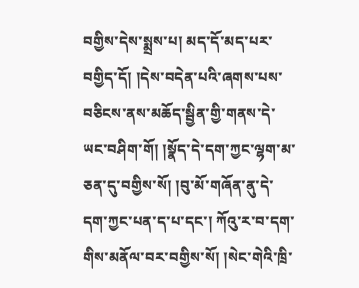བགྱིས་དེས་སྨྲས་པ། མད་དོ་མད་པར་བགྱིད་དོ། །དེས་བདེན་པའི་ཞགས་པས་བཅིངས་ནས་མཆོད་སྦྱིན་གྱི་གནས་དེ་ཡང་བཤིག་གོ། །སྣོད་དེ་དག་ཀྱང་ལྷག་མ་ཅན་དུ་བགྱིས་སོ། །བུ་མོ་གཞོན་ནུ་དེ་དག་ཀྱང་པན་ད་པ་དང་། ཀོའུ་ར་བ་དག་གིས་མནོལ་བར་བགྱིས་སོ། །སེང་གེའི་ཁྲི་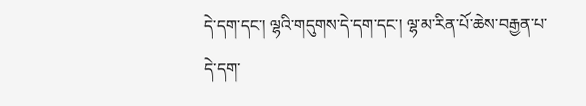དེ་དག་དང་། ལྷའི་གདུགས་དེ་དག་དང་། ལྷ་མ་རིན་པོ་ཆེས་བརྒྱན་པ་དེ་དག་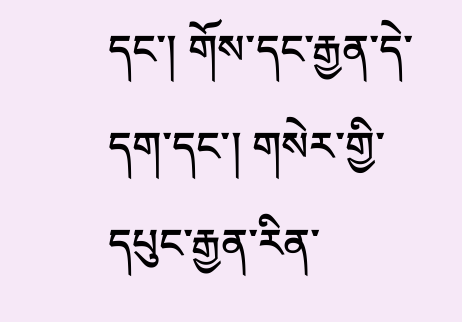དང་། གོས་དང་རྒྱན་དེ་དག་དང་། གསེར་གྱི་དཔུང་རྒྱན་རིན་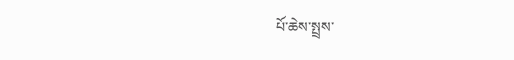པོ་ཆེས་སྤྲས་